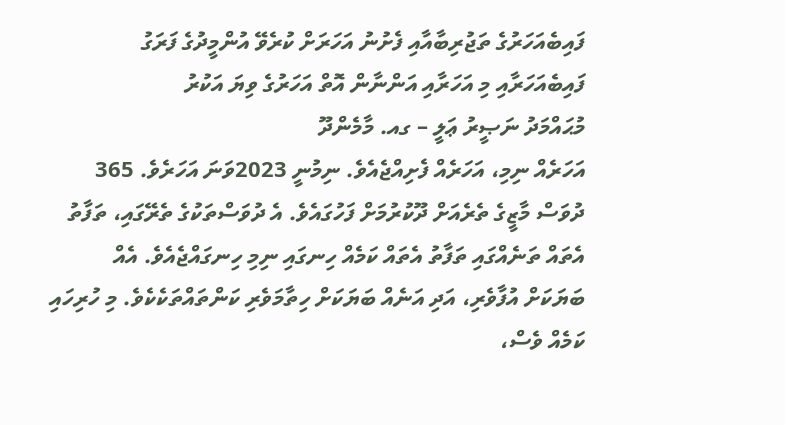ފައިބެއަހަރުގެ ތަޖުރިބާއާއި ފެށުނު އަހަރަށް ކުރެވޭ އުންމީދުގެ ފަރަގު
ފައިބެއަހަރާއި މި އަހަރާއި އަންނާން އޮތް އަހަރުގެ ވިޔަ އަކުރު
މުޙައްމަދު ނަޞީރު ޢަލީ – ގއ. މާމެންދޫ
އަހަރެއް ނިމި، އަހަރެއް ފެށިއްޖެއެވެ. ނިމުނީ 2023ވަނަ އަހަރެވެ. 365 ދުވަސް މާޒީގެ ތެރެއަށް ދޫކުރުމަށް ފަހުގައެވެ. އެ ދުވަސްތަކުގެ ތެރޭގައި، ތަފާތު އެތައް ތަނެއްގައި ތަފާތު އެތައް ކަމެއް ހިނގައި ނިމި ހިނގައްޖެއެވެ. އެއް ބަޔަކަށް އުފާވެރި، އަދި އަނެއް ބަޔަކަށް ހިތާމަވެރި ކަންތައްތަކެކެވެ. މި ހުރިހައި ކަމެއް ވެސް،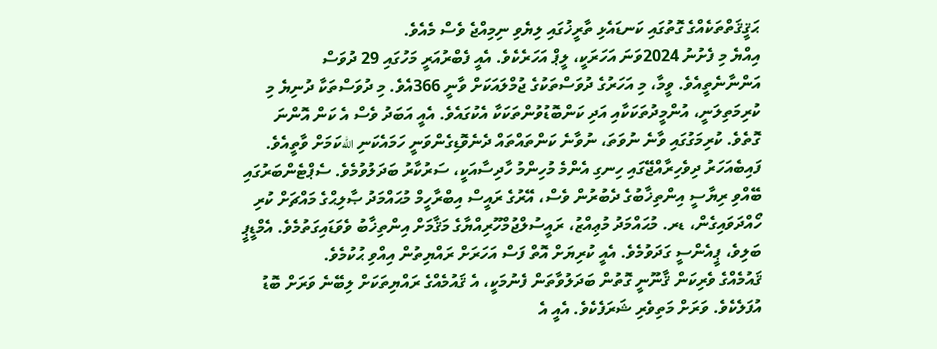ޙަޤީޤަތްތަކެއްގެ ގޮތުގައި ކަނޑައެޅި ތާރީޚުގައި ލިޔެވި ނިމިއްޖެ ވެސް މެއެވެ.
އިއްޔެ މި ފެށުނު 2024ވަނަ އަހަރަކީ، ލީޕް އަހަރެކެވެ. އެއީ ފެބްރުއަރީ މަހުގައި 29 ދުވަސް އަންނާނެތީއެވެ. ވީމާ، މި އަހަރުގެ ދުވަސްތަކުގެ ޖުމްލައަކަށް ވާނީ 366އެވެ. މި ދުވަސްތަކާ ދުނިޔެ މި ކުރިމަތިލަނީ، އުންމީދުތަކަކާއި އަދި ކަންބޮޑުވުންތަކަކާ އެކުގައެވެ. އެއީ އަބަދު ވެސް އެ ކަން އޮންނަ ގޮތެވެ. ކުރިމަގުގައި ވާނެ ނުވަތަ، ނުވާނެ ކަންތައްތައް ދެނެވޮޑިގެންވަނީ ހަމައެކަނި اللهކަމަށް ވާތީއެވެ.
ފައިބެއަހަރު ދިވެހިރާއްޖޭގައި ހިނގި އެންމެ މުހިންމު ހާދިސާއަކީ، ސަރުކާރު ބަދަލުވުމެވެ. ސެޕްޓެންބަރުގައި ބޭއްވި ރިޔާސީ އިންތިޚާބުގެ ދެބުރުން ވެސް، އޭރުގެ ރައީސް އިބްރާހީމް މުޙައްމަދު ޞާލިޙްގެ މައްޗަށް ކުރި ހޯއްދަވައިގެން، ޑރ. މުޙައްމަދު މުޢިއްޒު، ރައީސުލްޖުމްހޫރިއްޔާގެ މަޤާމަށް އިންތިޚާބު ވެވަޑައިގަތުމެވެ. އެމްޑީޕީ ބަލިވެ، ޕީއެންސީ ގަދަވުމެވެ. އެއީ ކުރިޔަށް އޮތް ފަސް އަހަރަށް ރައްޔިތުން އިއްވި ޙުކުމެވެ.
ޤައުމެއްގެ ވެރިކަން ޤާނޫނީ ގޮތުން ބަދަލުވާތަން ފެނުމަކީ، އެ ޤައުމެއްގެ ރައްޔިތަކަށް ލިބޭނެ ވަރަށް ބޮޑު އުފަލެކެވެ. ވަރަށް މަތިވެރި ޝަރަފެކެވެ. އެއީ އެ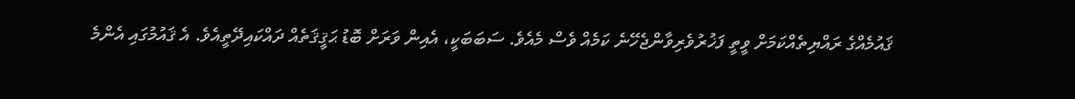ޤައުމެއްގެ ރައްޔިތެއްކަމަށް ވީތީ ފަޚުރުވެރިވާންޖެހޭނެ ކަމެއް ވެސް މެއެވެ. ސަބަބަކީ، އެއިން ވަރަށް ބޮޑު ޙަޤީޤަތެއް ދައްކައިދޭތީއެވެ. އެ ޤައުމުގައި އެންމެ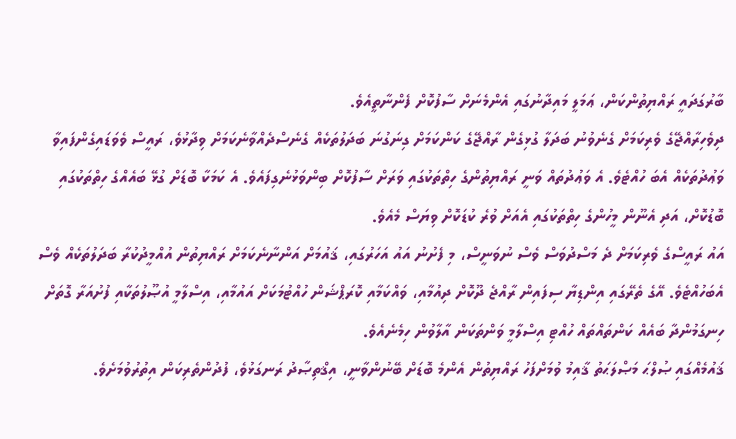ބާރުގަދައީ ރައްޔިތުންކަން، ޢަމަލީ މައިދާނުގައި އެންމެނަށް ސާފުކޮށް ފެންނާތީއެވެ.
ދިވެހިރާއްޖޭގެ ވެރިކަމަށް ގެނެވުނު ބަދަލާ ގުޅިގެން ރާއްޖޭގެ ކަންކަމަށް ގިނަގުނަ ބަދަލުތަކެއް ގެނެސްދެއްވާނެކަމަށް ވިދާޅުވެ، ރައީސް ވެވަޑައިގެންފައިވާ ވަޢުދުތަކެއް އެބަ ހުއްޓެވެ. އެ ވަޢުދުތައް ވަނީ ރައްޔިތުންގެ ހިތްތަކުގައި ވަރަށް ސާފުކޮށް ބިންވަޅުނެގިފައެވެ. އެ ކަމަކާ ބޮޑަށް ގުޅޭ ބައެއްގެ ހިތްތަކުގައި ބޮޑުކޮށް، އަދި އެނޫން މީހުންގެ ހިތްތަކުގައި އެއަށް ވުރެ ކުޑަކޮށް ވިޔަސް މެއެވެ.
އައު ރައީސްގެ ވެރިކަމަށް ދެ މަސްދުވަސް ވެސް ނުވަނީސް، މި ފެށުނު އައު އަހަރުގައި، ޤައުމަށް އަންނާނެކަމަށް ރައްޔިތުން އުއްމީދުކުރާ ބަދަލުތަކެއް ވެސް އެބަހުއްޓެވެ. އޭގެ ތެރޭގައި އިންޑިޔާ ސިފައިން ރާއްޖެ ދޫކޮށް ދިއުމާއި، ވައްކަމާއި ކޮރަޕްޝަން ހުއްޓުމަކަށް އައުމާއި، އިސްލާމީ އުޞޫލުތަކާއި ފުށުއަރާ ގޮތަށް ހިނގަމުންދާ ބައެއް ކަންތައްތައް ހުއްޓި އިސްލާމީ ވަންތަކަން އާލާވުން ހިމެނެއެވެ.
ޤައުމެއްގައި ޞުލްޙަ މަޞްލަޙަތު ޤާއިމު ވުމަށްފަހު ރައްޔިތުން އެންމެ ބޮޑަށް ބޭނުންވާނީ، އިޤްތިޞާދު ރަނގަޅުވެ، ފުދުންތެރިކަން އިތުރުވުމަށެވެ.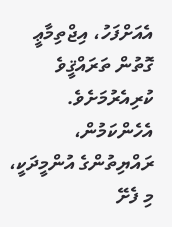އެއަށްފަހު، އިޖްތިމާޢީ ގޮތުން ތަރައްޤީވެ ކުރިއެރުމަށެވެ. އެހެންކަމުން، ރައްޔިތުންގެ އުންމީދަކީ، މި ފެށޭ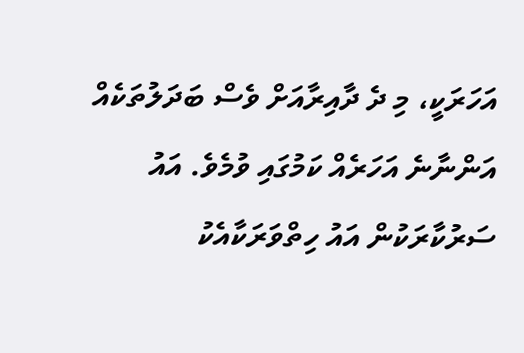އަހަރަކީ، މި ދެ ދާއިރާއަށް ވެސް ބަދަލުތަކެއް އަންނާނެ އަހަރެއް ކަމުގައި ވުމެވެ. އައު ސަރުކާރަކުން އައު ހިތްވަރަކާއެކު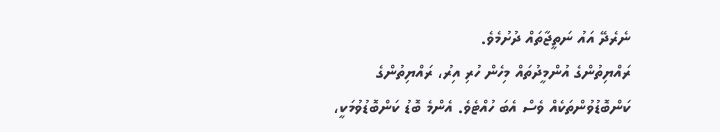ނެރެދޭ އައު ނަތީޖާތައް ދުށުމެވެ.
ރައްޔިތުންގެ އުންމީދުތައް މިހެން ހުރި އިރު، ރައްޔިތުންގެ ކަންބޮޑުވުންތަކެއް ވެސް އެބަ ހުއްޓެވެ. އެންމެ ބޮޑު ކަންބޮޑުވުމަކީ،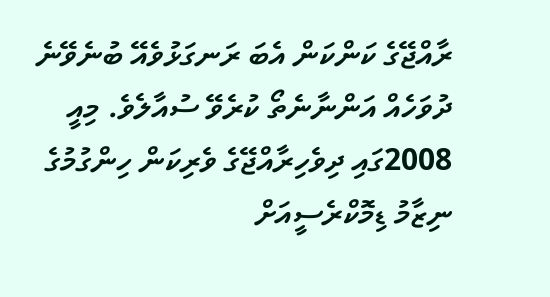ރާއްޖޭގެ ކަންކަން އެބަ ރަނގަޅުވެއޭ ބުނެވޭނެ ދުވަހެއް އަންނާނެތޯ ކުރެވޭ ސުއާލެވެ. މިއީ 2008ގައި ދިވެހިރާއްޖޭގެ ވެރިކަން ހިންގުމުގެ ނިޒާމު ޑިމޮކްރެސީއަށް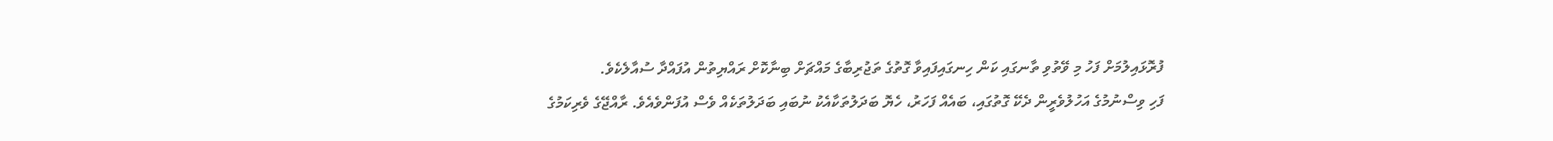ފުރޮޅައިލުމަށް ފަހު މި ވޭތުވި ތާނގައި ކަން ހިނގައިފައިވާ ގޮތުގެ ތަޖުރިބާގެ މައްޗަށް ބިނާކޮށް ރައްޔިތުން އުފައްދާ ސުއާލެކެވެ.
ފަހި ވިސްނުމުގެ އަހުލުވެރީން ދެކޭ ގޮތުގައި، ބައެއް ފަހަރު، ހެޔޮ ބަދަލުތަކާއެކު ނުބައި ބަދަލުތަކެއް ވެސް އުފަންވެއެވެ. ރާއްޖޭގެ ވެރިކަމުގެ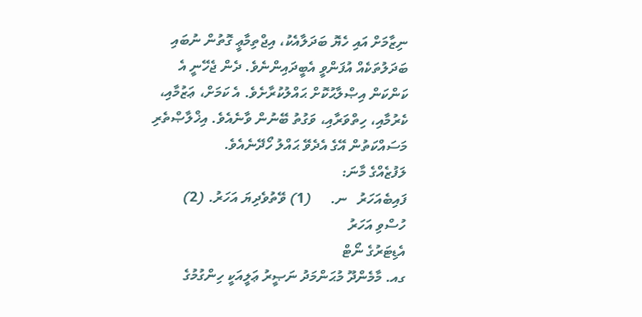ނިޒާމަށް އައި ހެޔޮ ބަދަލާއެކު، އިޖްތިމާޢީ ގޮތުން ނުބައި ބަދަލުތަކެއް އުފަންވީ އެބީދައިންނެވެ. ދެން ޖެހޭނީ އެ ކަންކަން އިޞްލާޙުކޮށް ޙައްލުކުރާށެވެ. އެ ކަމަށް، ޢަޒުމާއި، ކެރުމާއި، ހިތްވަރާއި، ވަގުތު ބޭނުން ވާނެއެވެ. އިޚްލާޞްތެރި މަސައްކަތުން އޭގެ އެދެވޭ ޙައްލު ހޯދޭނެއެވެ.
ލަފުޒެއްގެ މާނަ:
ފައިބެއަހަރު   ނ.     (1) ވޭތުވެދިޔަ އަހަރު. (2) ހުސްވި އަހަރު
އެޑިޓަރުގެ ނޯޓް
ގއ. މާމެންދޫ މުޙަންމަދު ނަޞީރު ޢަލީއަކީ ހިންގުމުގެ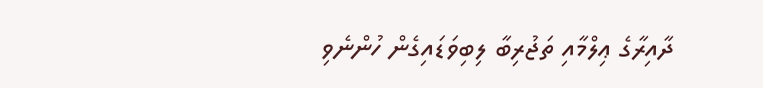ދާއިރާގެ ޢިލްމާއި ތަޖުރިބާ ލިބިވަޑައިގެން ހުންނެވި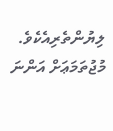ލިޔުންތެރިއެކެވެ. މުޖުތަމަޢަށް އަންނަ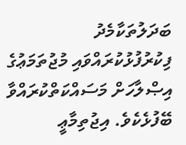ބަދަލުތަކާމެދު ފިކުރުފުޅުކުރައްވައި މުޖުތަމަޢުގެ އިޞްލާހަށް މަސައްކަތްކުރައްވާ ބޭފުޅެކެވެ. އިޖުތިމާޢީ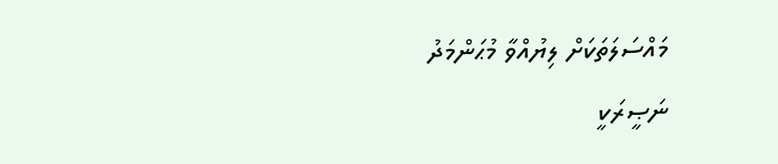މައްސަލަތަކަށް ލިޔުއްވާ މުޙަންމަދު ނަޞީރަކީ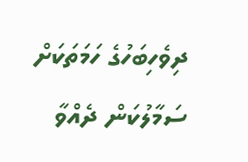ދިވެހިބަހުގެ ހަމަތަކަށް ސަމާލުކަން ދެއްވާ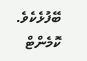ބޭފުޅެކެވެ.
ކޮމެންޓް